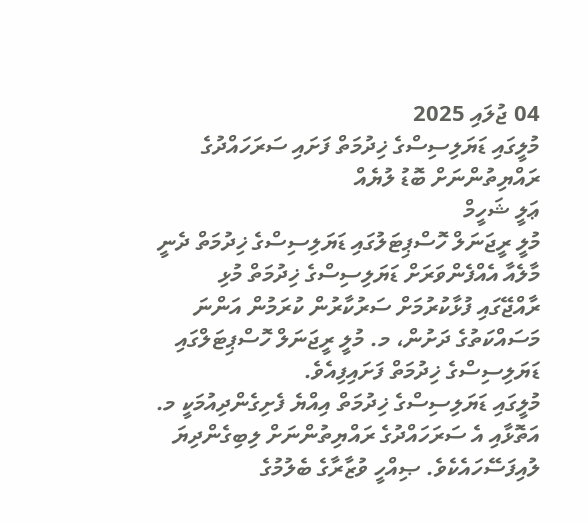04 ޖުލައި 2025
މުލީގައި ޑަޔަލިސިސްގެ ޚިދުމަތް ފަށައި ސަރަހައްދުގެ ރައްޔިތުންނަށް ބޮޑު ލުޔެއް
ޢަލީ ޝަހީމް
މުލީ ރީޖަނަލް ހޮސްޕިޓަލުގައި ޑަޔަލިސިސްގެ ޚިދުމަތް ދެނީ
މާލެއާ އެއްފެންވަރަށް ޑަޔަލިސިސްގެ ޚިދުމަތް މުޅި ރާއްޖޭގައި ފުޅާކުރުމަށް ސަރުކާރުން ކުރަމުން އަންނަ މަސައްކަތުގެ ދަށުން، މ. މުލީ ރީޖަނަލް ހޮސްޕިޓަލްގައި ޑަޔަލިސިސްގެ ޚިދުމަތް ފަށައިފިއެވެ.
މުލީގައި ޑަޔަލިސިސްގެ ޚިދުމަތް އިއްޔެ ފެށިގެންދިއުމަކީ މ. އަތޮޅާއި އެ ސަރަހައްދުގެ ރައްޔިތުންނަށް ލިބިގެންދިޔަ ލުއިފަސޭހައެކެވެ. ޞިއްހީ ވުޒާރާގެ ބެލުމުގެ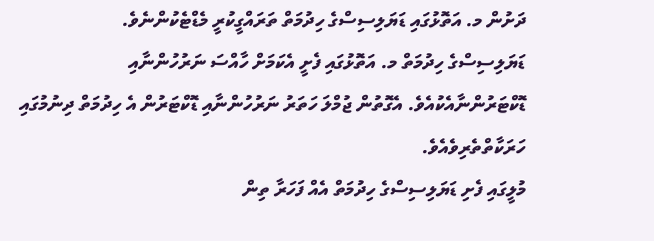ދަށުން މ. އަތޮޅުގައި ޑަޔަލިސިސްގެ ހިދުމަތް ތަރައްގީކުރީ މެޑްޓެކުންނެވެ.
ޑަޔަލިސިސްގެ ހިދުމަތް މ. އަތޮޅުގައި ފެށީ އެކަމަށް ހާއްސަ ނަރުހުންނާއި ޑޮކްޓަރުންނާއެކުއެވެ. އެގޮތުން ޖުމްލަ ހަތަރު ނަރުހުންނާއި ޑޮކްޓަރުން އެ ހިދުމަތް ދިނުމުގައި ހަރަކާތްތެރިވެއެވެ.
މުލީގައި ފެށި ޑަޔަލިސިސްގެ ހިދުމަތް އެއް ފަހަރާ ތިން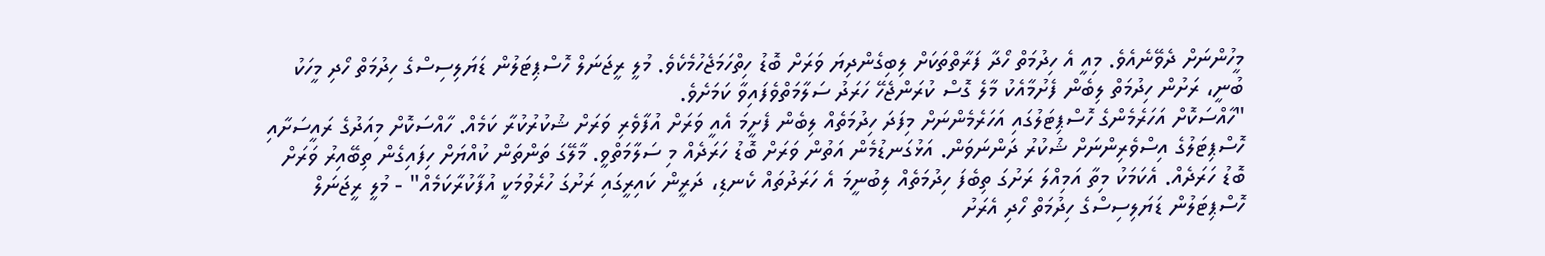މީހުންނަށް ދެވޭނެއެވެ. މިއީ އެ ހިދުމަތް ހޯދާ ފަރާތްތަކަށް ލިބިގެންދިޔަ ވަރަށް ބޮޑު ހިތްހަމަޖެހުމެކެވެ. މުލީ ރީޖަނަލް ހޮސްޕިޓަލުން ޑަޔަލިސިސްގެ ހިދުމަތް ހޯދި މީހަކު ބުނީ، ރަށުން ހިދުމަތް ލިބެން ފެށުމާއެކު މާލެ ގޮސް ކުރަންޖެހޭ ހަރަދު ސަލާމަތްވެފައިވާ ކަމަށެވެ.
"ހާއްސަކޮށް އަހަރެމެންގެ ހޮސްޕިޓަލުގައި އަހަރެމެންނަށް މިފަދަ ހިދުމަތެއް ލިބެން ފެށީމަ އެއީ ވަރަށް އުފާވެރި ވަރަށް ޝުކުރުކުރާ ކަމެއް. ހާއްސަކޮށް މިއަދުގެ ރައީސަށާއި ހޮސްޕިޓަލުގެ އިސްވެރިންނަށް ޝުކުރު ދަންނަވަން. އަޅުގަނޑުމެން އަތުން ވަރަށް ބޮޑު ހަރަދެއް މި ސަލާމަތްވީ. މާލޭގަ ތަންތަން ކުއްޔަށް ހިފައިގެން ތިބޭއިރު ވަރަށް ބޮޑު ހަރަދެއް. އެކަމަކު މިތާ އަމިއްލަ ރަށުގަ ތިބެފަ ހިދުމަތެއް ލިބުނީމަ އެ ހަރަދުތައް ކެނޑި، ދަރީން ކައިރީގައި ރަށުގަ ހުރެވުމަކީ އުފާކުރާކަމެއް" - މުލީ ރީޖަނަލް ހޮސްޕިޓަލުން ޑަޔަލިސިސްގެ ހިދުމަތް ހޯދި އެރަށު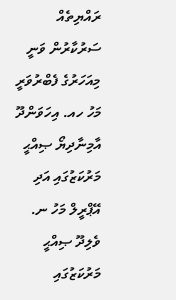ރައްޔިތެއް
ސަރުކާރުން ވަނީ މިއަހަރުގެ ފެބްރުވަރީ މަހު ހއ. އިހަވަންދޫ އާމިނާދިޔޯ ޞިއްޙީ މަރުކަޒުގައި އަދި އޭޕްރީލް މަހު ނ. ވެލިދޫ ޞިއްޙީ މަރުކަޒުގައި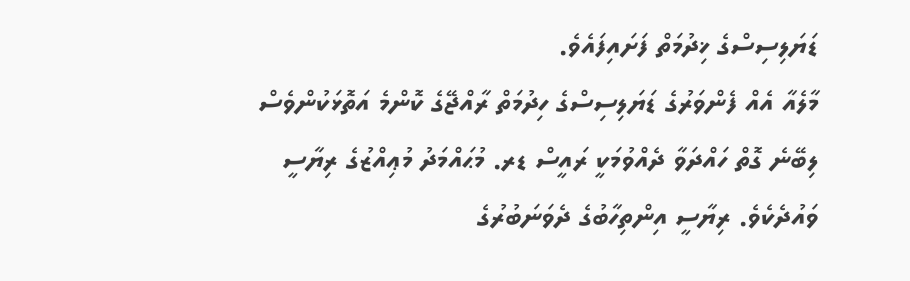ޑަޔަލިސިސްގެ ޚިދުމަތް ފަށައިފައެވެ.
މާލެއާ އެއް ފެންވަރުގެ ޑަޔަލިސިސްގެ ހިދުމަތް ރާއްޖޭގެ ކޮންމެ އަތޮޅަކުންވެސް ލިބޭނެ ގޮތް ހައްދަވާ ދެއްވުމަކީ ރައީސް ޑރ. މުޙައްމަދު މުޢިއްޒުގެ ރިޔާސީ ވައުދެކެވެ. ރިޔާސީ އިންތިހާބުގެ ދެވަނަބުރުގެ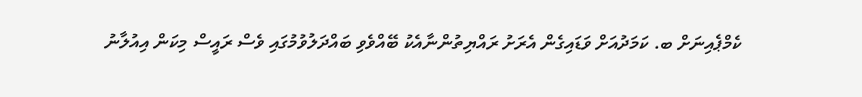ކެމްޕެއިނަށް ބ. ކަމަދުއަށް ވަޑައިގެން އެރަށު ރައްޔިތުންނާއެކު ބޭއްވެވި ބައްދަލުވުމުގައި ވެސް ރައީސް މިކަން އިއުލާނު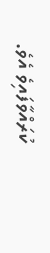ކުރައްވާފައިވެ އެވެ.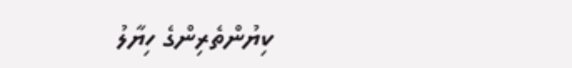ކިޔުންތެރިންގެ ހިޔާލު